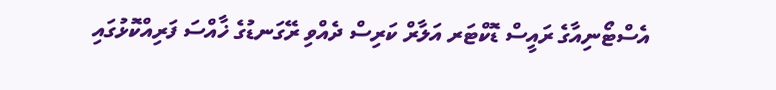އެސްޓޯނިއާގެ ރައީސް ޑޮކްޓަރ އަލާރް ކަރިސް ދެއްވި ރޭގަނޑުގެ ޚާއްސަ ފަރިއްކޮޅުގައި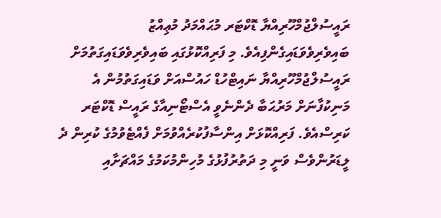ރައީސުލްޖުމްހޫރިއްޔާ ޑޮކްޓަރ މުޙައްމަދު މުޢިއްޒު ބައިވެރިވެވަޑައިގެންފިއެވެ. މި ފަރިއްކޮޅުގައި ބައިވެރިވެވަޑައިގަތުމަށް ރައީސުލްޖުމްހޫރިއްޔާ ނައިޓްހުޑް ހައުސްއަށް ވަޑައިގަތުމުން އެ މަނިކުފާނަށް މަރުޙަބާ ދެންނެވީ އެސްޓޯނިއާގެ ރައީސް ޑޮކްޓަރ ކަރިސްއެވެ. ފަރިއްކޮޅަށް އިންސާފުކުރެއްވުމަށް ފެއްޓެވުމުގެ ކުރިން ދެ ލީޑަރުންވެސް ވަނީ މި ދަތުރުފުޅުގެ މުހިންމުކަމުގެ މައްޗަށާއި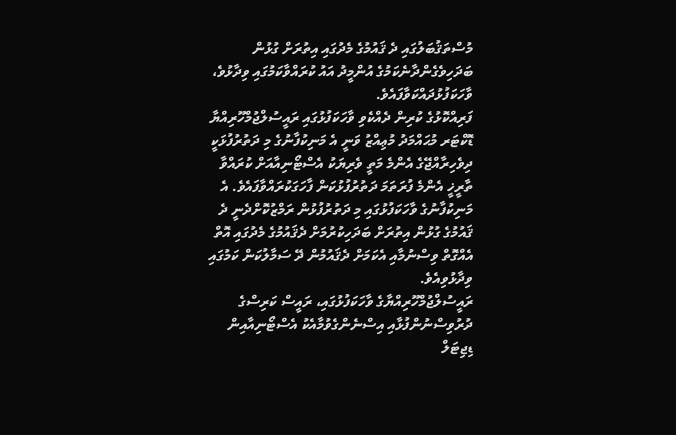މުސްތަޤުބަލުގައި ދެ ޤައުމުގެ މެދުގައި އިތުރަށް ގުޅުން ބަދަހިވެގެންދާނެކަމުގެ އުންމީދު އައު ކުރައްވާކަމުގައި ވިދާޅުވެ، ވާހަކަފުޅުދައްކަވާފައެވެ.
ފަރިއްކޮޅުގެ ކުރިން ދެއްކެވި ވާހަކަފުޅުގައި ރައީސުލްޖުމްހޫރިއްޔާ ޑޮކްޓަރ މުޙައްމަދު މުޢިއްޒު ވަނީ އެ މަނިކުފާނުގެ މި ދަތުރުފުޅަކީ ދިވެހިރާއްޖޭގެ އެންމެ މަތީ ވެރިޔަކު އެސްޓޯނިއާއަށް ކުރައްވާ ތާރީޚީ އެންމެ ފުރަތަމަ ދަތުރުފުޅުކަން ފާހަގަކުރައްވާފައެވެ. އެ މަނިކުފާނުގެ ވާހަކަފުޅުގައި މި ދަތުރުފުޅުން ރަމްޒުކޮށްދެނީ ދެ ޤައުމުގެ ގުޅުން އިތުރަށް ބަދަހިކުރުމަށް ދެޤައުމުގެ މެދުގައި އޮތް އެއްގޮތް ވިސްނުމާއި އެކަމަށް ދެޤައުމުން ދޭ ސަމާލުކަން ކަމުގައި ވިދާޅުވިއެވެ.
ރައީސުލްޖުމްހޫރިއްޔާގެ ވާހަކަފުޅުގައި، ރައީސް ކަރިސްގެ ދުރުވިސްނުންފުޅާއި އިސްނެންގެވުމާއެކު އެސްޓޯނިއާއިން ޑިޖިޓަލް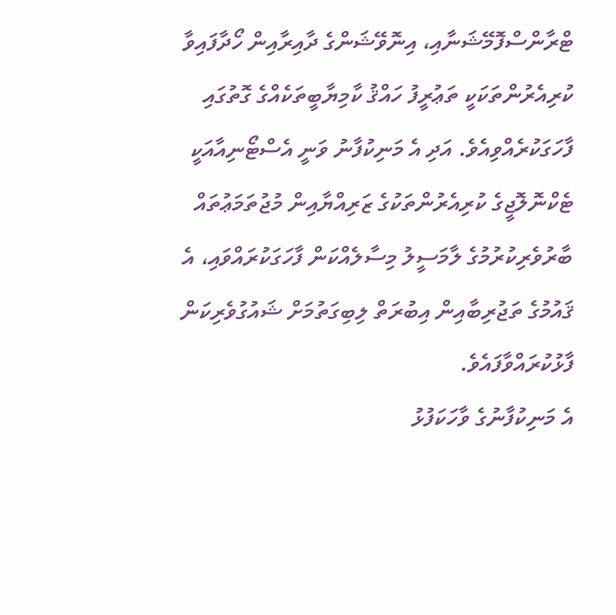ޓްރާންސްފޮމޭޝަނާއި، އިނޮވޭޝަންގެ ދާއިރާއިން ހޯދާފައިވާ ކުރިއެރުންތަކަކީ ތަޢުރީފު ހައްޤު ކާމިޔާބީތަކެއްގެ ގޮތުގައި ފާހަގަކުރެއްވިއެވެ. އަދި އެ މަނިކުފާނު ވަނީ އެސްޓޯނިއާއަކީ ޓެކްނޮލޮޖީގެ ކުރިއެރުންތަކުގެ ޒަރިއްޔާއިން މުޖުތަމަޢުތައް ބާރުވެރިކުރުމުގެ ލާމަސީލު މިސާލެއްކަން ފާހަގަކުރައްވައި، އެ ޤައުމުގެ ތަޖުރިބާއިން އިބުރަތް ލިބިގަތުމަށް ޝައުގުވެރިކަން ފާޅުކުރައްވާފައެވެ.
އެ މަނިކުފާނުގެ ވާހަކަފުޅު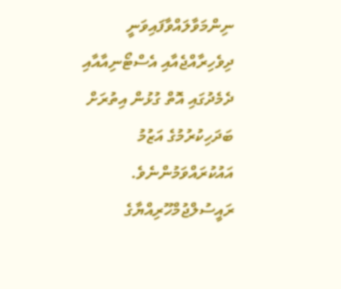ނިންމަވާލައްވާފައިވަނީ ދިވެހިރާއްޖެއާއި އެސްޓޯނިއާއާއި ދެމެދުގައި އޮތް ގުޅުން އިތުރަށް ބަދަހިކުރުމުގެ އަޒުމު އައުކުރައްވަމުންނެވެ. ރައީސުލްޖުމްހޫރިއްޔާގެ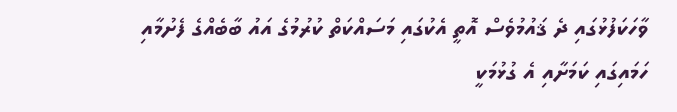ވާހަކަފުޅުގައި ދެ ޤައުމުވެސް އޮތީ އެކުގައި މަސައްކަތް ކުރުމުގެ އައު ބާބެއްގެ ފެށުމާއި ހަމައިގައި ކަމަށާއި އެ ގުޅުމަކީ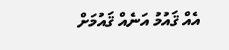އެއް ޤައުމު އަނެއް ޤައުމަށް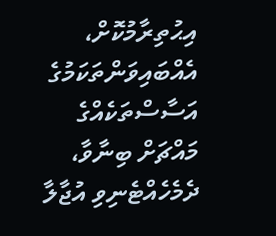އިޙުތިރާމުކޮށް، އެއްބައިވަންތަކަމުގެ އަސާސްތަކެއްގެ މައްޗަށް ބިނާވާ، ދެމެހެއްޓެނިވި އުޖާލާ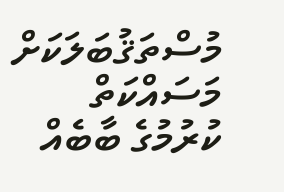މުސްތަޤުބަލަކަށް މަސައްކަތް ކުރުމުގެ ބާބެއް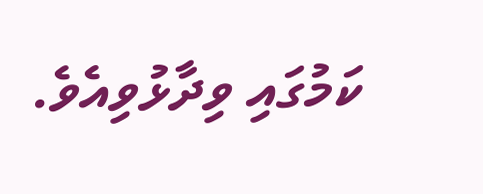ކަމުގައި ވިދާޅުވިއެވެ.